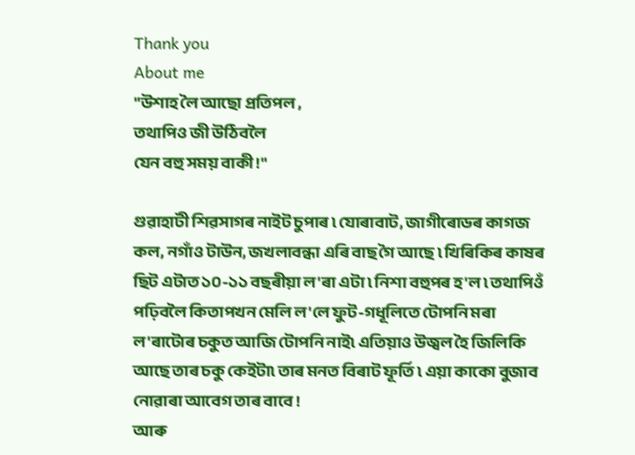Thank you
About me
"উশাহ লৈ আছো প্ৰতিপল ,
তথাপিও জী উঠিবলৈ
যেন বহু সময় বাকী !"

গুৱাহাটী শিৱসাগৰ নাইট চুপাৰ ৷ যোৰাবাট, জাগীৰোডৰ কাগজ কল, নগাঁও টাউন, জখলাবন্ধা এৰি বাছ গৈ আছে ৷ খিৰিকিৰ কাষৰ ছিট এটাত ১০-১১ বছৰীয়া ল'ৰা এটা ৷ নিশা বহুপৰ হ'ল ৷ তথাপিওঁ পঢ়িবলৈ কিতাপখন মেলি ল'লে ফুট-গধূলিতে টোপনি মৰা ল'ৰাটোৰ চকুত আজি টোপনি নাই৷ এতিয়াও উজ্বল হৈ জিলিকি আছে তাৰ চকু কেইটা৷ তাৰ মনত বিৰাট ফূৰ্তি ৷ এয়া কাকো বুজাব নোৱাৰা আবেগ তাৰ বাবে !
আৰু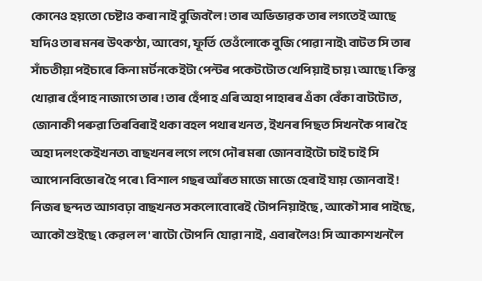কোনেও হয়তো চেষ্টাও কৰা নাই বুজিবলৈ ! তাৰ অভিভাৱক তাৰ লগতেই আছে যদিও তাৰ মনৰ উৎকণ্ঠা, আবেগ, ফূৰ্তি তেওঁলোকে বুজি পোৱা নাই৷ বাটত সি তাৰ সাঁচতীয়া পইচাৰে কিনা মৰ্টনকেইটা পেন্টৰ পকেটটোত খেপিয়াই চায় ৷ আছে ৷ কিন্তু খোৱাৰ হেঁপাহ নাজাগে তাৰ ! তাৰ হেঁপাহ এৰি অহা পাহাৰৰ এঁকা বেঁকা বাটটোত, জোনাকী পৰুৱা তিৰবিৰাই থকা বহল পথাৰ খনত, ইখনৰ পিছত সিখনকৈ পাৰ হৈ অহা দলংকেইখনত৷ বাছখনৰ লগে লগে দৌৰ মৰা জোনবাইটো চাই চাই সি আপোনবিভোৰ হৈ পৰে ৷ বিশাল গছৰ আঁৰত মাজে মাজে হেৰাই যায় জোনবাই !
নিজৰ ছন্দত আগবঢ়া বাছখনত সকলোবোৰেই টোপনিয়াইছে , আকৌ সাৰ পাইছে, আকৌ শুইছে ৷ কেৱল ল'ৰাটো টোপনি যোৱা নাই, এবাৰলৈও! সি আকাশখনলৈ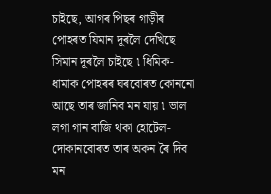চাইছে, আগৰ পিছৰ গাড়ীৰ পোহৰত যিমান দূৰলৈ দেখিছে সিমান দূৰলৈ চাইছে ৷ ধিমিক-ধামাক পোহৰৰ ঘৰবোৰত কোননো আছে তাৰ জানিব মন যায় ৷ ভাল লগা গান বাজি থকা হোটেল-দোকানবোৰত তাৰ অকন ৰৈ দিব মন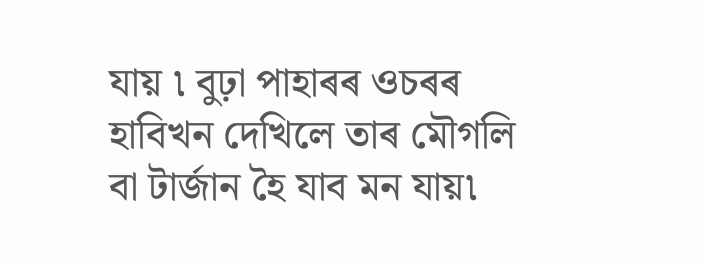যায় ৷ বুঢ়া পাহাৰৰ ওচৰৰ হাবিখন দেখিলে তাৰ মৌগলি বা টাৰ্জান হৈ যাব মন যায়৷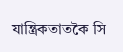যান্ত্ৰিকতাতকৈ সি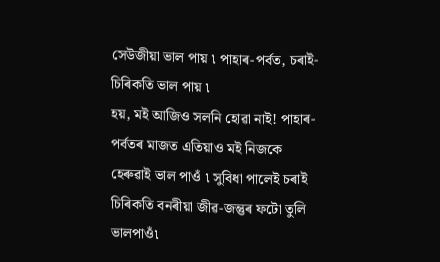সেউজীয়া ভাল পায় ৷ পাহাৰ-পৰ্বত, চৰাই-চিৰিকতি ভাল পায় ৷
হয়, মই আজিও সলনি হোৱা নাই! পাহাৰ-পৰ্বতৰ মাজত এতিয়াও মই নিজকে হেৰুৱাই ভাল পাওঁ ৷ সুবিধা পালেই চৰাই চিৰিকতি বনৰীয়া জীৱ-জন্তুৰ ফটো তুলি ভালপাওঁ৷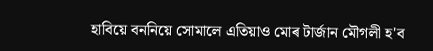হাবিয়ে বননিয়ে সোমালে এতিয়াও মোৰ টাৰ্জান মৌগলী হ'ব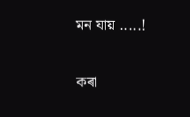মন যায় .....!

কৰা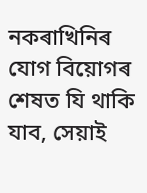নকৰাখিনিৰ যোগ বিয়োগৰ শেষত যি থাকি যাব, সেয়াই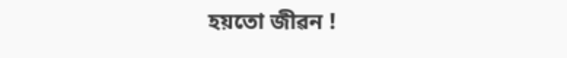হয়তো জীৱন !